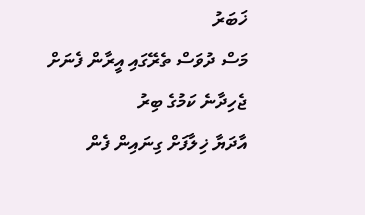ޚަބަރު
މަސް ދުވަސް ތެރޭގައި އީރާން ފެނަށް ޖެހިދާނެ ކަމުގެ ބިރު
އާދަޔާ ޚިލާފަށް ގިނައިން ފެން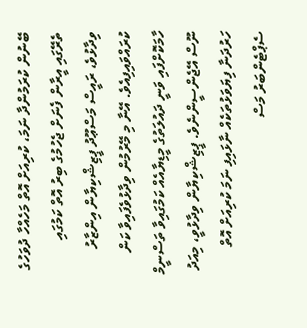ބޭނުން ކުރަމުންދާ ނަމަ، ކުރިއަށް އޮތް މަހެއްހާ ދުވަހުގެ ތެރޭގައި އީރާން ފެނަށް ޖެހުމުގެ ބިރު އޮތް ކަމުގައި ވިދާޅުވެ، ރައީސް މަސްޢޫދު ޕީޒިޝްކިޔާން އިންޒާރު ކުރައްވައިފިއެވެ. އޭނާ މި މޭރުމުން ވިދާޅުވެފައިވާ ކަން ހާމަކޮށްފައި ވަނީ ދައުލަތުގެ މީޑިޔާއެއް ކަމުގައިވާ ތަސްނީމް ނޫސް އޭޖެންސީންނެވެ. ޕީޒިޝްކިޔާން ވިދާޅުވީ، މިއަދު ހަރުދަނާ ފިޔަވަޅުތަކެއް ނާޅައިފި ނަމަ ކުރިއަށް އޮތް ސެޕްޓެންބަރު މަސް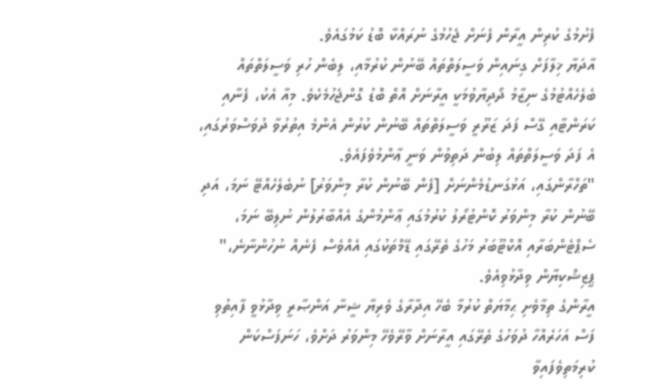ފެށުމުގެ ކުރިން އީރާން ފެނަށް ޖެހުމުގެ ނުރައްކާ ބޮޑު ކަމުގައެވެ.
އާދަޔާ ޚިލާފަށް ގިނައިން ވަސީލަތްތައް ބޭނުން ކުރުމާއި، ލިބެން ހުރި ވަސީލަތްތައް ބެލެހެއްޓުމުގެ ނިޒާމު ދޯދިޔާވުމަކީ އީރާނަށް އޮތް ބޮޑު ގޮންޖެހުމެކެވެ. މިއާ އެކު، ފެނާއި ކަރަންޓާއި ގޭސް ފަދަ ޒަރޫރީ ވަސީލަތްތައް ބޭނުން ކުރުން އެންމެ އިތުރުވާ ދުވަސްވަރުގައި، އެ ފަދަ ވަސީލަތްތައް ލިބުން ދަތިވުން ވަނީ ޢާންމުވެފައެވެ.
"ތަހްރާންގައި، އަޅުގަނޑުމެންނަށް [ފެން ބޭނުން ކުރާ މިންވަރު] ނުބެލެހެއްޓޭ ނަމަ، އަދި ބޭނުން ކުރާ މިންވަރު ކޮންޓުރޯލު ކުރުމުގައި ޢާންމުންގެ އެއްބާރުލުން ނުލިބޭ ނަމަ، ސެޕްޓެންބަރާއި އޮކްޓޫބަރު މަހުގެ ތެރޭގައި ޑޭމްތަކުގައި އެއްވެސް ފެނެއް ނުހުންނާނެ،" ޕީޒިޝްކިޔާން ވިދާޅުވިއެވެ.
އީރާންގެ ތިމާވެށި ޙިމާޔަތް ކުރުމާ ބެހޭ އިދާރާގެ ވެރިޔާ ޝީނާ އަންޞާރީ ވިދާޅުވީ ފާއިތުވި ފަސް އަހަރެއްހާ ދުވަހުގެ ތެރޭގައި އީރާނަށް ވާރޭވެހޭ މިންވަރު ދަށްވެ، ހަނަފަސްކަން ކުރިމަތިވެފައިވާ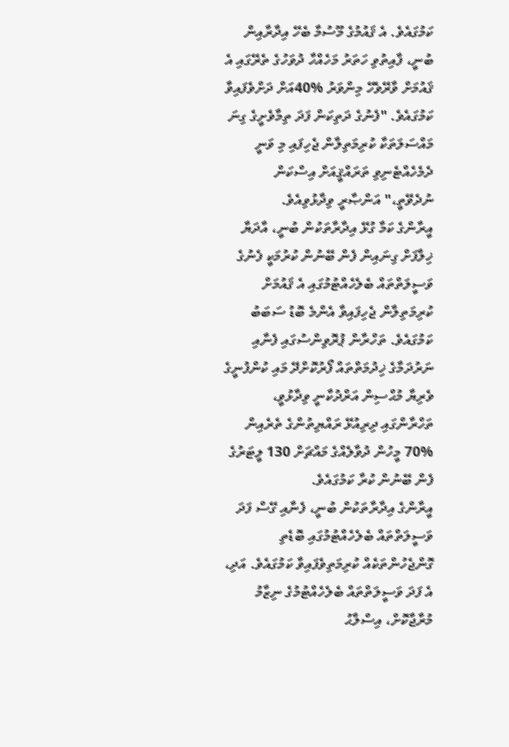ކަމުގައެވެ. އެ ޤައުމުގެ މޫސުމާ ބެހޭ އިދާރާއިން ބުނީ، ފާއިތުވި ހަތަރު މަހެއްހާ ދުވަހުގެ ތެރޭގައި އެ ޤައުމަށް ވާރޭވެހޭ މިންވަރު %40އަށް ދަށްވެފައިވާ ކަމުގައެވެ. "ފެނުގެ ދަތިކަން ފަދަ ތިމާވެށީގެ ގިނަ މައްސަލަތަކާ ކުރިމަތިލާން ޖެހިފައި މި ވަނީ ދެމެހެއްޓެނިވި ތަރައްޤީއަށް އިސްކަން ނުދެވޭތީ،" އަންޞާރީ ވިދާޅުވިއެވެ.
އީރާންގެ ކަމާ ގުޅޭ އިދާރާތަކުން ބުނީ، އާދަޔާ ޚިލާފަށް ގިނައިން ފެން ބޭނުން ކުރުމަކީ ފެނުގެ ވަސީލަތްތައް ބެލެހެއްޓުމުގައި އެ ޤައުމަށް ކުރިމަތިލާން ޖެހިފައިވާ އެންމެ ބޮޑު ސަބަބު ކަމުގައެވެ. ތަހްރާން ޕުރޮވިންސުގައި ފެނާއި ނަރުދަމާގެ ޚިދުމަތްތައް ފޯރުކޮށްދޭ މައި ކުންފުނީގެ ވެރިޔާ މުޙްސިން އަރްދުކާނީ ވިދާޅުވީ، ތަހްރާންގައި ދިރިއުޅޭ ރައްޔިތުންގެ ތެރެއިން %70 މީހުން ދުވާލެއްގެ މައްޗަށް 130 ލީޓަރުގެ ފެން ބޭނުން ކުރާ ކަމުގައެވެ.
އީރާންގެ އިދާރާތަކުން ބުނީ، ފެނާއި ގޭސް ފަދަ ވަސީލަތްތައް ބެލެހެއްޓުމުގައި ބޮޑެތި ގޮންޖެހުންތަކެއް ކުރިމަތިވެފައިވާ ކަމުގައެވެ. އަދި، އެ ފަދަ ވަސީލަތްތައް ބެލެހެއްޓުމުގެ ނިޒާމު މުރާޖާކޮށް، އިސްލާޙު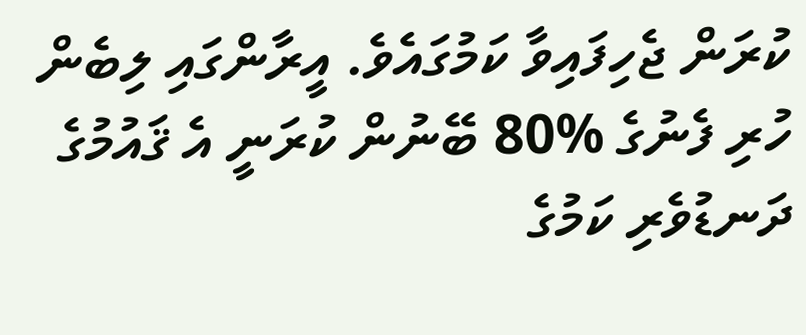ކުރަން ޖެހިފައިވާ ކަމުގައެވެ. އީރާންގައި ލިބެން ހުރި ފެނުގެ %80 ބޭނުން ކުރަނީ އެ ޤައުމުގެ ދަނޑުވެރި ކަމުގެ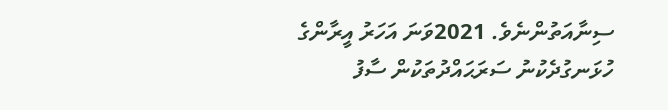ސިނާއަތުންނެވެ. 2021ވަނަ އަހަރު އީރާންގެ ހުޅަނގުދެކުނު ސަރަޙައްދުތަކުން ސާފު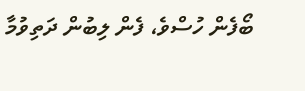ބޯފެން ހުސްވެ، ފެން ލިބުން ދަތިވުމާ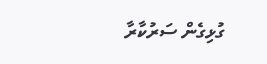ގުޅިގެން ސަރުކާރާ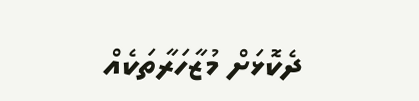ދެކޮޅަށް މުޒާހަރާތަކެއް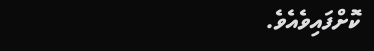ކޮށްފައިވެއެވެ.